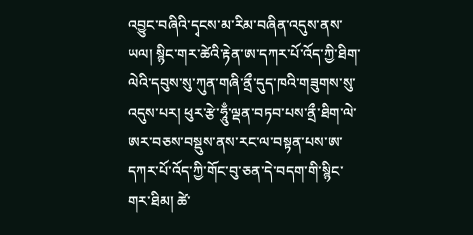འབྱུང་བཞིའི་དྭངས་མ་རིམ་བཞིན་འདུས་ནས་ཡལ། སྙིང་གར་ཚེའི་རྟེན་ཨ་དཀར་པོ་འོད་ཀྱི་ཐིག་ལེའི་དབུས་སུ་ཀུན་གཞི་ནྲྀ་དུད་ཁའི་གཟུགས་སུ་འདུས་པར། ཕུར་རྩེ་ཧཱུྃ་ལྡན་བཏབ་པས་ནྲྀ་ཐིག་ལེ་ཨར་བཅས་བསྡུས་ནས་རང་ལ་བསྟན་པས་ཨ་དཀར་པོ་འོད་ཀྱི་གོང་བུ་ཅན་དེ་བདག་གི་སྙིང་གར་ཐིམ། ཚེ་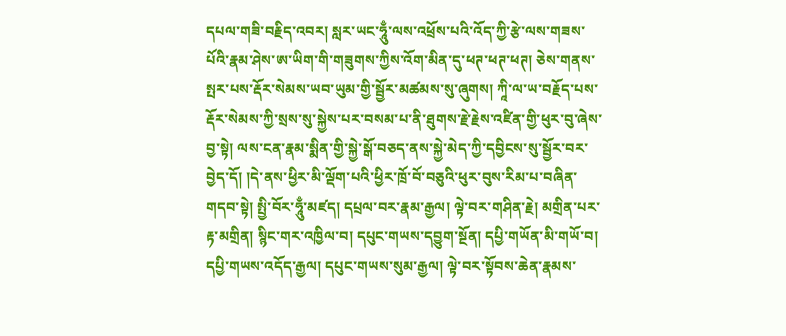དཔལ་གཟི་བརྗིད་འབར། སླར་ཡང་ཧཱུྃ་ལས་འཕྲོས་པའི་འོད་ཀྱི་རྩེ་ལས་གཟས་པོའི་རྣམ་ཤེས་ཨ་ཡིག་གི་གཟུགས་ཀྱིས་འོག་མིན་དུ་ཕཊ་ཕཊ་ཕཊ། ཅེས་གནས་སྤར་པས་རྡོར་སེམས་ཡབ་ཡུམ་གྱི་སྦྱོར་མཚམས་སུ་ཞུགས། ཀཱི་ལ་ཡ་བརྗོད་པས་རྡོར་སེམས་ཀྱི་སྲས་སུ་སྐྱེས་པར་བསམ་པ་ནི་ཐུགས་རྗེ་རྗེས་འཛིན་གྱི་ཕུར་བུ་ཞེས་བྱ་སྟེ། ལས་ངན་རྣམ་སྨིན་གྱི་སྐྱེ་སྒོ་བཅད་ནས་སྐྱེ་མེད་ཀྱི་དབྱིངས་སུ་སྦྱོར་བར་བྱེད་དོ། །དེ་ནས་ཕྱིར་མི་ལྡོག་པའི་ཕྱིར་ཁྲོ་བོ་བཅུའི་ཕུར་བུས་རིམ་པ་བཞིན་གདབ་སྟེ། སྤྱི་བོར་ཧཱུྃ་མཛད། དཔྲལ་བར་རྣམ་རྒྱལ། ལྟེ་བར་གཤིན་རྗེ། མགྲིན་པར་རྟ་མགྲིན། སྙིང་གར་འཁྱིལ་བ། དཔུང་གཡས་དབྱུག་སྔོན། དཔྱི་གཡོན་མི་གཡོ་བ། དཔྱི་གཡས་འདོད་རྒྱལ། དཔུང་གཡས་སུམ་རྒྱལ། ལྟེ་བར་སྟོབས་ཆེན་རྣམས་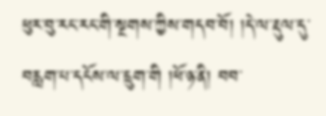ཕུར་བུ་རང་རང་གི་སྔགས་ཀྱིས་གདབ་བོ། །དེ་ལ་རྡུལ་དུ་བརླག་པ་དངོས་ལ་དྲུག་གི །ཕོ་ཉ་ནི། བབ་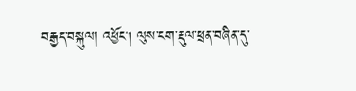བརྒྱད་བསྐུལ། འཕྱོང། ལུས་ངག་རྡུལ་ཕྲན་བཞིན་དུ་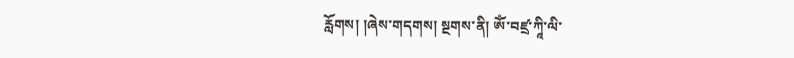རློགས། །ཞེས་གདགས། སྔགས་ནི། ཨོཾ་བཛྲ་ཀཱི་ལི་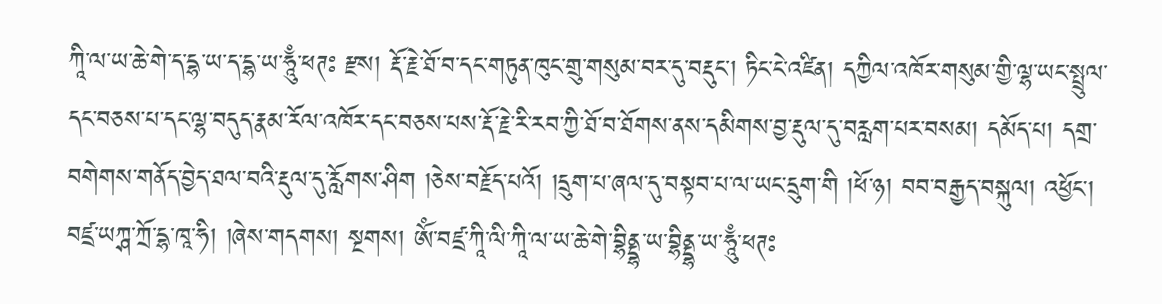ཀཱི་ལ་ཡ་ཆེ་གེ་ད་དྷ་ཡ་ད་དྷ་ཡ་ཧཱུྃ་ཕཊཿ རྫས། རྡོ་རྗེ་ཐོ་བ་དང་གཏུན་ཁུང་གྲུ་གསུམ་བར་དུ་བརྡུང་། ཏིང་ངེ་འཛིན། དཀྱིལ་འཁོར་གསུམ་གྱི་ལྷ་ཡང་སྤྲུལ་དང་བཅས་པ་དང་ལྷ་བདུད་རྣམ་རོལ་འཁོར་དང་བཅས་པས་རྡོ་རྗེ་རི་རབ་ཀྱི་ཐོ་བ་ཐོགས་ནས་དམིགས་བྱ་རྡུལ་དུ་བརླག་པར་བསམ། དམོད་པ། དགྲ་བགེགས་གནོད་བྱེད་ཐལ་བའི་རྡུལ་དུ་རློགས་ཤིག །ཅེས་བརྗོད་པའོ། །དྲུག་པ་ཞལ་དུ་བསྟབ་པ་ལ་ཡང་དྲུག་གི །ཕོ་ཉ། བབ་བརྒྱད་བསྐུལ། འཕྱོང་། བཛྲ་ཡཀྴ་ཀྲོ་དྷ་ཁཱ་ཧི། །ཞེས་གདགས། སྔགས། ཨོཾ་བཛྲ་ཀཱི་ལི་ཀཱི་ལ་ཡ་ཆེ་གེ་བྷིནྡྷ་ཡ་བྷིནྡྷ་ཡ་ཧཱུྃ་ཕཊཿ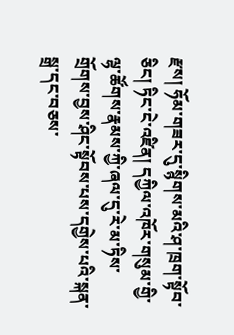རྫས། ཧོམ་གཟར་དུ་སྙིགས་མའི་ཤ་ཁྲག་སྟོབ་ཅིང། ཏིང་ངེ་འཛིན། དཀྱིལ་འཁོར་གསུམ་གྱི་ལྷ་ཚོགས་རྣམས་ཀྱི་ཞལ་དུ་རེ་མ་ཏིས་གྲོགས་བྱས་ཤིང་སྟོབས་པས་དགྱེས་པའི་སྐན་སྒྲ་དང་བཅས་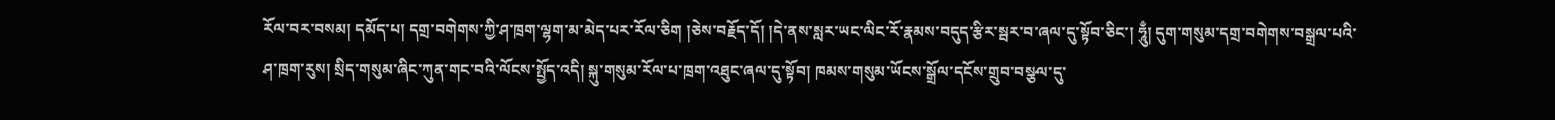རོལ་བར་བསམ། དམོད་པ། དགྲ་བགེགས་ཀྱི་ཤ་ཁྲག་ལྷག་མ་མེད་པར་རོལ་ཅིག །ཅེས་བརྗོད་དོ། །དེ་ནས་སླར་ཡང་ལིང་རོ་རྣམས་བདུད་རྩིར་སྦར་བ་ཞལ་དུ་སྟོབ་ཅིང་། ཧཱུྃ། དུག་གསུམ་དགྲ་བགེགས་བསྒྲལ་པའི་ཤ་ཁྲག་རུས། སྲིད་གསུམ་ཞིང་ཀུན་གང་བའི་ལོངས་སྤྱོད་འདི། སྐུ་གསུམ་རོལ་པ་ཁྲག་འཐུང་ཞལ་དུ་སྟོབ། ཁམས་གསུམ་ཡོངས་སྒྲོལ་དངོས་གྲུབ་བསྩལ་དུ་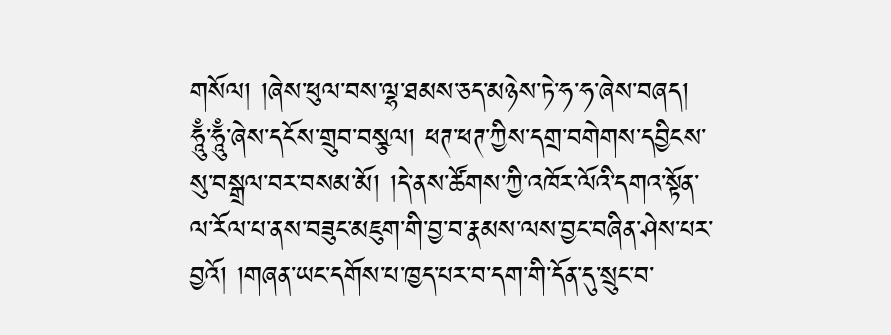གསོལ། །ཞེས་ཕུལ་བས་ལྷ་ཐམས་ཅད་མཉེས་ཏེ་ཧ་ཧ་ཞེས་བཞད། ཧཱུྃ་ཧཱུྃ་ཞེས་དངོས་གྲུབ་བསྩལ། ཕཊ་ཕཊ་ཀྱིས་དགྲ་བགེགས་དབྱིངས་སུ་བསྒྲལ་བར་བསམ་མོ། །དེ་ནས་ཚོགས་ཀྱི་འཁོར་ལོའི་དགའ་སྟོན་ལ་རོལ་པ་ནས་བཟུང་མཇུག་གི་བྱ་བ་རྣམས་ལས་བྱང་བཞིན་ཤེས་པར་བྱའོ། །གཞན་ཡང་དགོས་པ་ཁྱད་པར་བ་དག་གི་དོན་དུ་སྲུང་བ་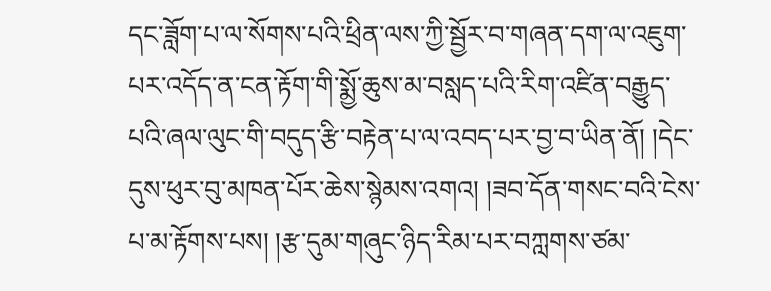དང་ཟློག་པ་ལ་སོགས་པའི་ཕྲིན་ལས་ཀྱི་སྦྱོར་བ་གཞན་དག་ལ་འཇུག་པར་འདོད་ན་ངན་རྟོག་གི་སྨྱོ་ཆུས་མ་བསླད་པའི་རིག་འཛིན་བརྒྱུད་པའི་ཞལ་ལུང་གི་བདུད་རྩི་བརྟེན་པ་ལ་འབད་པར་བྱ་བ་ཡིན་ནོ། །དེང་དུས་ཕུར་བུ་མཁན་པོར་ཆེས་སྙེམས་འགའ། །ཟབ་དོན་གསང་བའི་ངེས་པ་མ་རྟོགས་པས། །རྩ་དུམ་གཞུང་ཉིད་རིམ་པར་བཀླགས་ཙམ་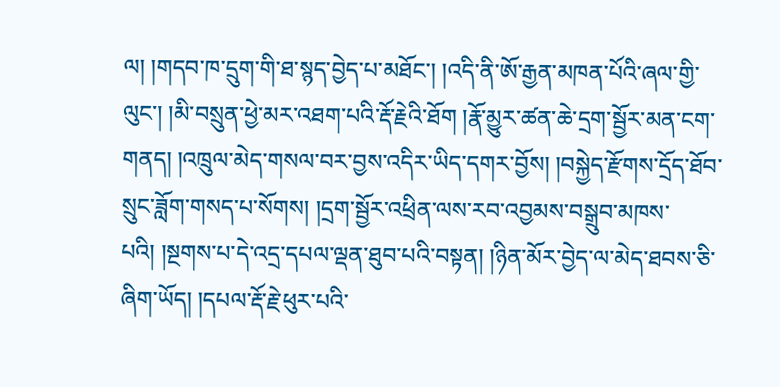ལ། །གདབ་ཁ་དྲུག་གི་ཐ་སྙད་བྱེད་པ་མཐོང་། །འདི་ནི་ཨོ་རྒྱན་མཁན་པོའི་ཞལ་གྱི་ལུང་། །མི་བསྲུན་ཕྱེ་མར་འཐག་པའི་རྡོ་རྗེའི་ཐོག །རྣོ་མྱུར་ཚན་ཆེ་དྲག་སྦྱོར་མན་ངག་གནད། །འཁྲུལ་མེད་གསལ་བར་བྱས་འདིར་ཡིད་དགར་བྱོས། །བསྐྱེད་རྫོགས་དྲོད་ཐོབ་སྲུང་ཟློག་གསད་པ་སོགས། །དྲག་སྦྱོར་འཕྲིན་ལས་རབ་འབྱམས་བསྒྲུབ་མཁས་པའི། །སྔགས་པ་དེ་འདྲ་དཔལ་ལྡན་ཐུབ་པའི་བསྟན། །ཉིན་མོར་བྱེད་ལ་མེད་ཐབས་ཅི་ཞིག་ཡོད། །དཔལ་རྡོ་རྗེ་ཕུར་པའི་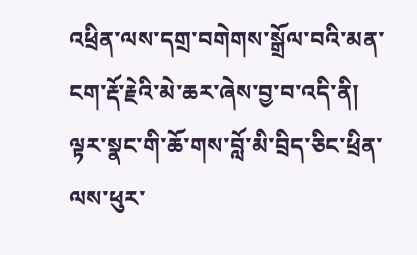འཕྲིན་ལས་དགྲ་བགེགས་སྒྲོལ་བའི་མན་ངག་རྡོ་རྗེའི་མེ་ཆར་ཞེས་བྱ་བ་འདི་ནི། ལྟར་སྣང་གི་ཆོ་གས་བློ་མི་བྲིད་ཅིང་ཕྲིན་ལས་ཕུར་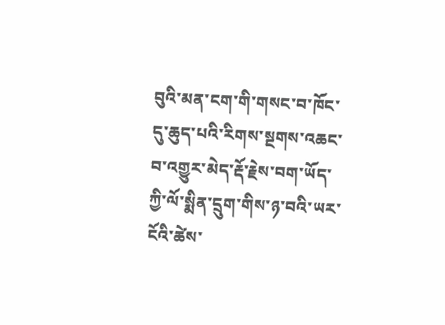བུའི་མན་ངག་གི་གསང་བ་ཁོང་དུ་ཆུད་པའི་རིགས་སྔགས་འཆང་བ་འགྱུར་མེད་རྡོ་རྗེས་བག་ཡོད་ཀྱི་ལོ་སྨིན་དྲུག་གིས་ཉ་བའི་ཡར་ངོའི་ཚེས་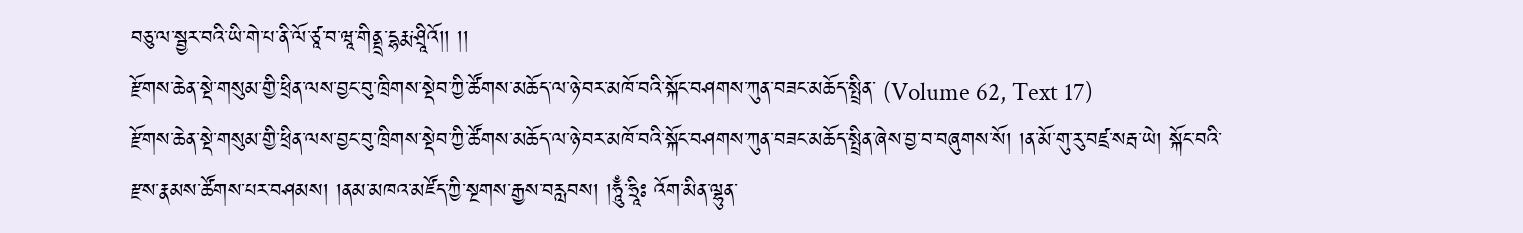བཅུ་ལ་སྦྱར་བའི་ཡི་གེ་པ་ནི་ལོ་ཙཱ་བ་ཝཱ་གིནྡྲ་དྷརྨ་ཤྲཱིའོ།། །།
རྫོགས་ཆེན་སྡེ་གསུམ་གྱི་ཕྲིན་ལས་བྱང་བུ་ཁྲིགས་སྡེབ་ཀྱི་ཚོགས་མཆོད་ལ་ཉེ་བར་མཁོ་བའི་སྐོང་བཤགས་ཀུན་བཟང་མཆོད་སྤྲིན་ (Volume 62, Text 17)
རྫོགས་ཆེན་སྡེ་གསུམ་གྱི་ཕྲིན་ལས་བྱང་བུ་ཁྲིགས་སྡེབ་ཀྱི་ཚོགས་མཆོད་ལ་ཉེ་བར་མཁོ་བའི་སྐོང་བཤགས་ཀུན་བཟང་མཆོད་སྤྲིན་ཞེས་བྱ་བ་བཞུགས་སོ། །ན་མོ་གུ་རུ་བཛྲ་སརྦ་ཡེ། སྐོང་བའི་རྫས་རྣམས་ཚོགས་པར་བཤམས། །ནམ་མཁའ་མཛོད་ཀྱི་སྔགས་རྒྱས་བརླབས། །ཧཱུྃ་ཧྲཱིཿ འོག་མིན་ལྷུན་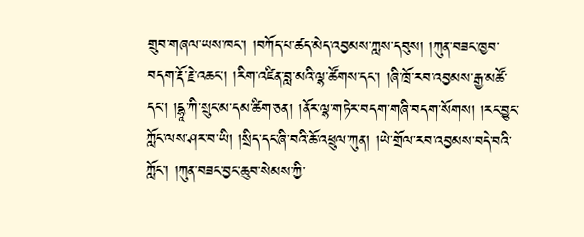གྲུབ་གཞལ་ཡས་ཁང་། །བཀོད་པ་ཚད་མེད་འབྱམས་ཀླས་དབུས། །ཀུན་བཟང་ཁྱབ་བདག་རྡོ་རྗེ་འཆང་། །རིག་འཛིན་བླ་མའི་ལྷ་ཚོགས་དང་། །ཞི་ཁྲོ་རབ་འབྱམས་རྒྱ་མཚོ་དང་། །དྷཱ་ཀི་སྲུང་མ་དམ་ཚིག་ཅན། །ནོར་ལྷ་གཏེར་བདག་གཞི་བདག་སོགས། །རང་བྱུང་ཀློང་ལས་ཤར་བ་ཡི། །སྲིད་དང་ཞི་བའི་ཆོ་འཕྲུལ་ཀུན། །ཡེ་གྲོལ་རབ་འབྱམས་བདེ་བའི་ཀློང་། །ཀུན་བཟང་བྱང་ཆུབ་སེམས་ཀྱི་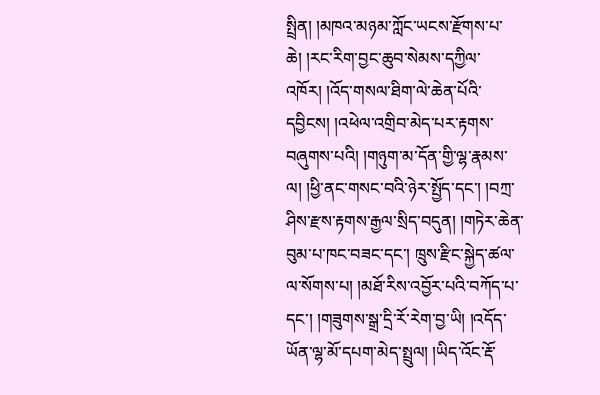སྤྲིན། །མཁའ་མཉམ་ཀློང་ཡངས་རྫོགས་པ་ཆེ། །རང་རིག་བྱང་ཆུབ་སེམས་དཀྱིལ་འཁོར། །འོད་གསལ་ཐིག་ལེ་ཆེན་པོའི་དབྱིངས། །འཕེལ་འགྲིབ་མེད་པར་རྟགས་བཞུགས་པའི། །གཉུག་མ་དོན་གྱི་ལྷ་རྣམས་ལ། །ཕྱི་ནང་གསང་བའི་ཉེར་སྤྱོད་དང་། །བཀྲ་ཤིས་རྫས་རྟགས་རྒྱལ་སྲིད་བདུན། །གཏེར་ཆེན་བུམ་པ་ཁང་བཟང་དང་། ཁྲུས་རྫིང་སྐྱེད་ཚལ་ལ་སོགས་པ། །མཐོ་རིས་འབྱོར་པའི་བཀོད་པ་དང་། །གཟུགས་སྒྲ་དྲི་རོ་རེག་བྱ་ཡི། །འདོད་ཡོན་ལྷ་མོ་དཔག་མེད་སྤྲུལ། །ཡིད་འོང་རྡོ་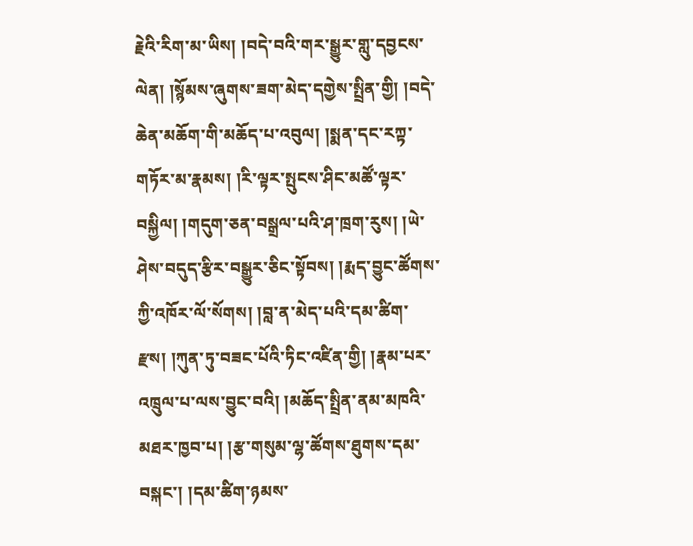རྗེའི་རིག་མ་ཡིས། །བདེ་བའི་གར་སྒྱུར་གླུ་དབྱངས་ལེན། །སྙོམས་ཞུགས་ཟག་མེད་དགྱེས་སྤྲིན་གྱི། །བདེ་ཆེན་མཆོག་གི་མཆོད་པ་འབུལ། །སྨན་དང་རཀྟ་གཏོར་མ་རྣམས། །རི་ལྟར་སྤུངས་ཤིང་མཚོ་ལྟར་བསྐྱིལ། །གདུག་ཅན་བསྒྲལ་པའི་ཤ་ཁྲག་རུས། །ཡེ་ཤེས་བདུད་རྩིར་བསྒྱུར་ཅིང་སྟོབས། །རྨད་བྱུང་ཚོགས་ཀྱི་འཁོར་ལོ་སོགས། །བླ་ན་མེད་པའི་དམ་ཚིག་རྫས། །ཀུན་ཏུ་བཟང་པོའི་ཏིང་འཛིན་གྱི། །རྣམ་པར་འཁྲུལ་པ་ལས་བྱུང་བའི། །མཆོད་སྤྲིན་ནམ་མཁའི་མཐར་ཁྱབ་པ། །རྩ་གསུམ་ལྷ་ཚོགས་ཐུགས་དམ་བསྐང་། །དམ་ཚིག་ཉམས་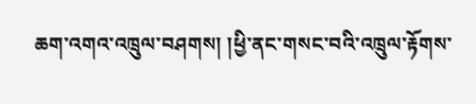ཆག་འགའ་འཁྲུལ་བཤགས། །ཕྱི་ནང་གསང་བའི་འཁྲུལ་རྟོགས་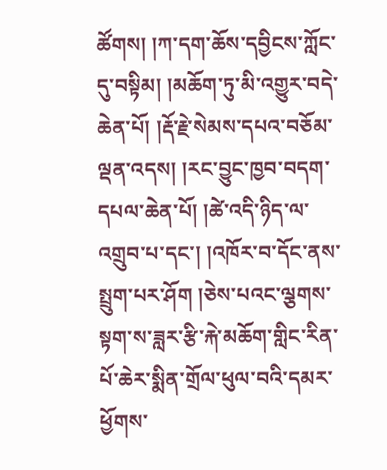ཚོགས། །ཀ་དག་ཆོས་དབྱིངས་ཀློང་དུ་བསྟིམ། །མཆོག་ཏུ་མི་འགྱུར་བདེ་ཆེན་པོ། །རྡོ་རྗེ་སེམས་དཔའ་བཅོམ་ལྡན་འདས། །རང་བྱུང་ཁྱབ་བདག་དཔལ་ཆེན་པོ། །ཚེ་འདི་ཉིད་ལ་འགྲུབ་པ་དང་། །འཁོར་བ་དོང་ནས་སྤྲུག་པར་ཤོག །ཅེས་པའང་ལྕགས་སྟག་ས་ཟླར་རྩི་རྐེ་མཆོག་གླིང་རིན་པོ་ཆེར་སྨིན་གྲོལ་ཕུལ་བའི་དམར་ཕྱོགས་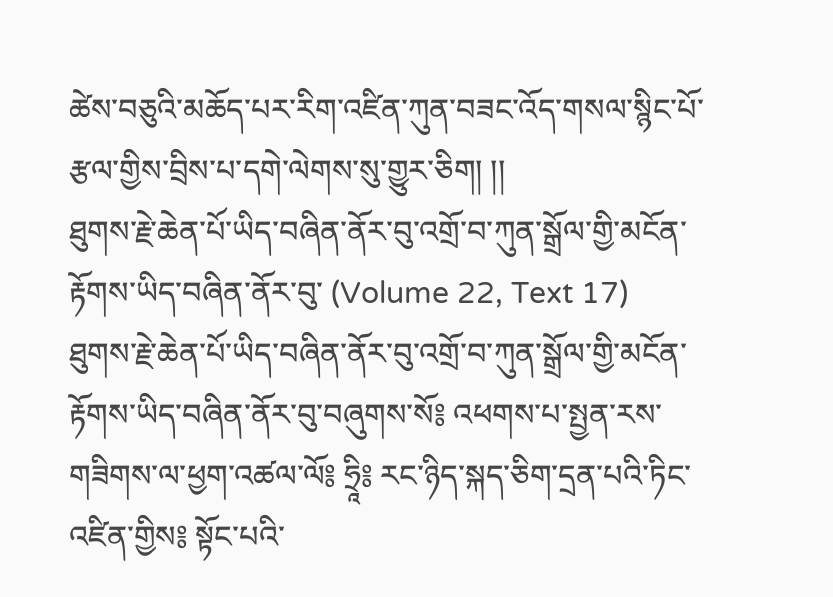ཚེས་བཅུའི་མཆོད་པར་རིག་འཛིན་ཀུན་བཟང་འོད་གསལ་སྙིང་པོ་རྩལ་གྱིས་བྲིས་པ་དགེ་ལེགས་སུ་གྱུར་ཅིག། །།
ཐུགས་རྗེ་ཆེན་པོ་ཡིད་བཞིན་ནོར་བུ་འགྲོ་བ་ཀུན་སྒྲོལ་གྱི་མངོན་རྟོགས་ཡིད་བཞིན་ནོར་བུ་ (Volume 22, Text 17)
ཐུགས་རྗེ་ཆེན་པོ་ཡིད་བཞིན་ནོར་བུ་འགྲོ་བ་ཀུན་སྒྲོལ་གྱི་མངོན་རྟོགས་ཡིད་བཞིན་ནོར་བུ་བཞུགས་སོ༔ འཕགས་པ་སྤྱན་རས་གཟིགས་ལ་ཕྱག་འཚལ་ལོ༔ ཧྲཱི༔ རང་ཉིད་སྐད་ཅིག་དྲན་པའི་ཏིང་འཛིན་གྱིས༔ སྟོང་པའི་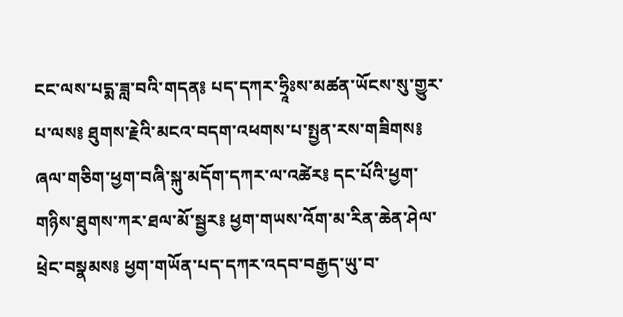ངང་ལས་པདྨ་ཟླ་བའི་གདན༔ པད་དཀར་ཧྲཱིཿས་མཚན་ཡོངས་སུ་གྱུར་པ་ལས༔ ཐུགས་རྗེའི་མངའ་བདག་འཕགས་པ་སྤྱན་རས་གཟིགས༔ ཞལ་གཅིག་ཕྱག་བཞི་སྐུ་མདོག་དཀར་ལ་འཚེར༔ དང་པོའི་ཕྱག་གཉིས་ཐུགས་ཀར་ཐལ་མོ་སྦྱར༔ ཕྱག་གཡས་འོག་མ་རིན་ཆེན་ཤེལ་ཕྲེང་བསྣམས༔ ཕྱག་གཡོན་པད་དཀར་འདབ་བརྒྱད་ཡུ་བ་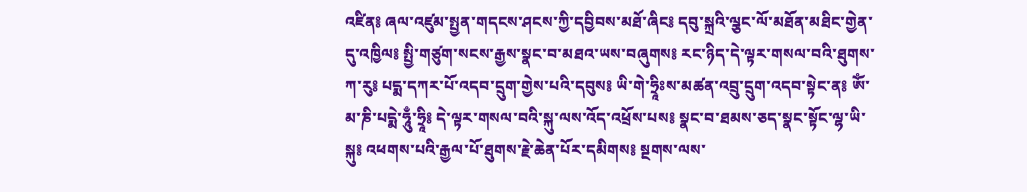འཛིན༔ ཞལ་འཛུམ་སྤྱན་གདངས་ཤངས་ཀྱི་དབྱིབས་མཐོ་ཞིང༔ དབུ་སྐྲའི་ལྕང་ལོ་མཐོན་མཐིང་གྱེན་དུ་འཁྱིལ༔ སྤྱི་གཙུག་སངས་རྒྱས་སྣང་བ་མཐའ་ཡས་བཞུགས༔ རང་ཉིད་དེ་ལྟར་གསལ་བའི་ཐུགས་ཀ་རུ༔ པདྨ་དཀར་པོ་འདབ་དྲུག་གྱེས་པའི་དབུས༔ ཡི་གེ་ཧྲཱིཿས་མཚན་འབྲུ་དྲུག་འདབ་སྟེང་ན༔ ཨོཾ་མ་ཎི་པདྨེ་ཧཱུྃ་ཧྲཱི༔ དེ་ལྟར་གསལ་བའི་སྐུ་ལས་འོད་འཕྲོས་པས༔ སྣང་བ་ཐམས་ཅད་སྣང་སྟོང་ལྷ་ཡི་སྐུ༔ འཕགས་པའི་རྒྱལ་པོ་ཐུགས་རྗེ་ཆེན་པོར་དམིགས༔ སྔགས་ལས་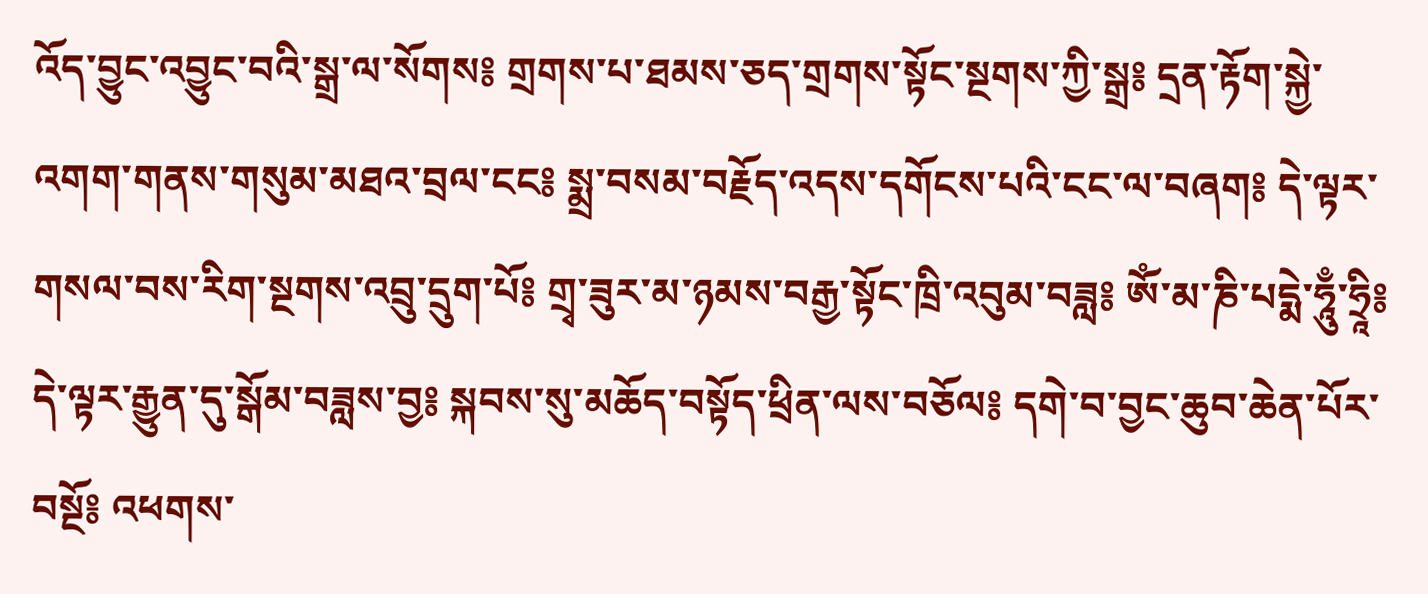འོད་བྱུང་འབྱུང་བའི་སྒྲ་ལ་སོགས༔ གྲགས་པ་ཐམས་ཅད་གྲགས་སྟོང་སྔགས་ཀྱི་སྒྲ༔ དྲན་རྟོག་སྐྱེ་འགག་གནས་གསུམ་མཐའ་བྲལ་ངང༔ སྨྲ་བསམ་བརྗོད་འདས་དགོངས་པའི་ངང་ལ་བཞག༔ དེ་ལྟར་གསལ་བས་རིག་སྔགས་འབྲུ་དྲུག་པོ༔ གྲྭ་ཟུར་མ་ཉམས་བརྒྱ་སྟོང་ཁྲི་འབུམ་བཟླ༔ ཨོཾ་མ་ཎི་པདྨེ་ཧཱུྃ་ཧྲཱི༔ དེ་ལྟར་རྒྱུན་དུ་སྒོམ་བཟླས་བྱ༔ སྐབས་སུ་མཆོད་བསྟོད་ཕྲིན་ལས་བཅོལ༔ དགེ་བ་བྱང་ཆུབ་ཆེན་པོར་བསྔོ༔ འཕགས་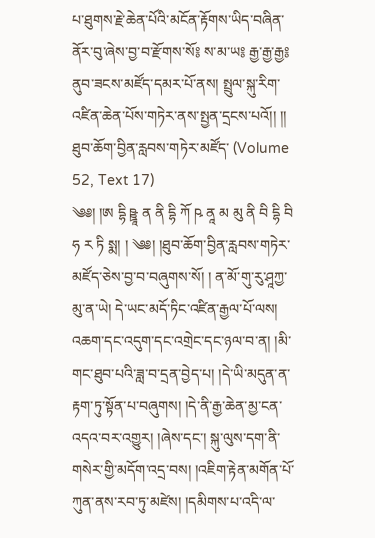པ་ཐུགས་རྗེ་ཆེན་པོའི་མངོན་རྟོགས་ཡིད་བཞིན་ནོར་བུ་ཞེས་བྱ་བ་རྫོགས་སོ༔ ས་མ་ཡ༔ རྒྱ་རྒྱ་རྒྱ༔ ནུབ་ཟངས་མཛོད་དམར་པོ་ནས། སྤྲུལ་སྐུ་རིག་འཛིན་ཆེན་པོས་གཏེར་ནས་སྤྱན་དྲངས་པའོ།། །།
ཐུབ་ཆོག་བྱིན་རླབས་གཏེར་མཛོད་ (Volume 52, Text 17)
༄༅། །ཨ དྷི ཥྛཱ ན ནི དྷི ཀོ ཥ ནཱ མ མུ ནི བི དྷི བི ཧ ར ཏི སྨ། ། ༄༅། །ཐུབ་ཆོག་བྱིན་རླབས་གཏེར་མཛོད་ཅེས་བྱ་བ་བཞུགས་སོ། ། ན་མོ་གུ་རུ་ཤཱཀྱ་མུ་ན་ཡེ། དེ་ཡང་མདོ་ཏིང་འཛིན་རྒྱལ་པོ་ལས། འཆག་དང་འདུག་དང་འགྲེང་དང་ཉལ་བ་ན། །མི་གང་ཐུབ་པའི་ཟླ་བ་དྲན་བྱེད་པ། །དེ་ཡི་མདུན་ན་རྟག་ཏུ་སྟོན་པ་བཞུགས། །དེ་ནི་རྒྱ་ཆེན་མྱ་ངན་འདའ་བར་འགྱུར། །ཞེས་དང་། སྐུ་ལུས་དག་ནི་གསེར་གྱི་མདོག་འདྲ་བས། །འཇིག་རྟེན་མགོན་པོ་ཀུན་ནས་རབ་ཏུ་མཛེས། །དམིགས་པ་འདི་ལ་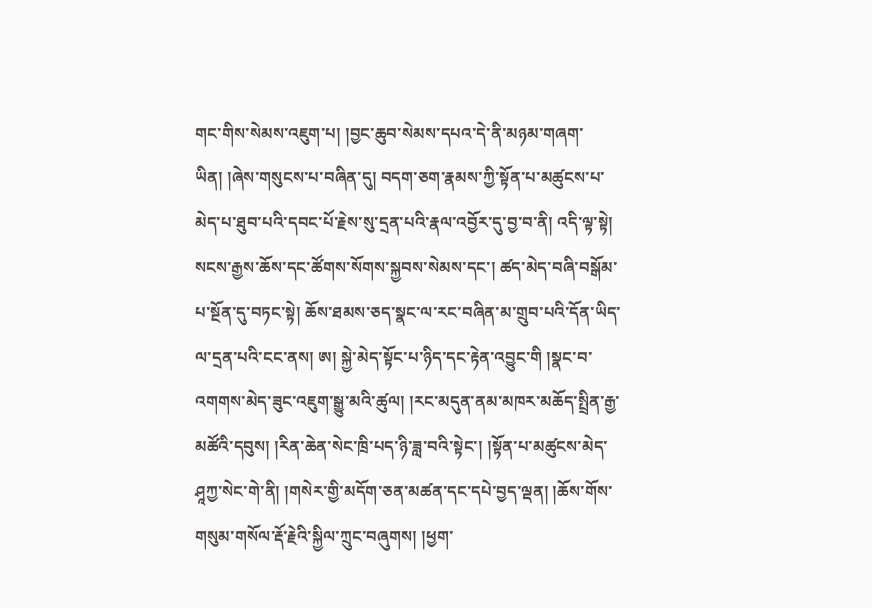གང་གིས་སེམས་འཇུག་པ། །བྱང་ཆུབ་སེམས་དཔའ་དེ་ནི་མཉམ་གཞག་ཡིན། །ཞེས་གསུངས་པ་བཞིན་དུ། བདག་ཅག་རྣམས་ཀྱི་སྟོན་པ་མཚུངས་པ་མེད་པ་ཐུབ་པའི་དབང་པོ་རྗེས་སུ་དྲན་པའི་རྣལ་འབྱོར་དུ་བྱ་བ་ནི། འདི་ལྟ་སྟེ། སངས་རྒྱས་ཆོས་དང་ཚོགས་སོགས་སྐྱབས་སེམས་དང་། ཚད་མེད་བཞི་བསྒོམ་པ་སྔོན་དུ་བཏང་སྟེ། ཆོས་ཐམས་ཅད་སྣང་ལ་རང་བཞིན་མ་གྲུབ་པའི་དོན་ཡིད་ལ་དྲན་པའི་ངང་ནས། ཨ། སྐྱེ་མེད་སྟོང་པ་ཉིད་དང་རྟེན་འབྱུང་གི །སྣང་བ་འགགས་མེད་ཟུང་འཇུག་སྒྱུ་མའི་ཚུལ། །རང་མདུན་ནམ་མཁར་མཆོད་སྤྲིན་རྒྱ་མཚོའི་དབུས། །རིན་ཆེན་སེང་ཁྲི་པད་ཉི་ཟླ་བའི་སྟེང་། །སྟོན་པ་མཚུངས་མེད་ཤཱཀྱ་སེང་གེ་ནི། །གསེར་གྱི་མདོག་ཅན་མཚན་དང་དཔེ་བྱད་ལྡན། །ཆོས་གོས་གསུམ་གསོལ་རྡོ་རྗེའི་སྐྱིལ་ཀྲུང་བཞུགས། །ཕྱག་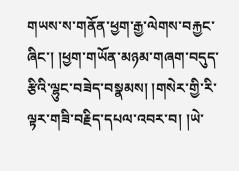གཡས་ས་གནོན་ཕྱག་རྒྱ་ལེགས་བརྐྱང་ཞིང་། །ཕྱག་གཡོན་མཉམ་གཞག་བདུད་རྩིའི་ལྷུང་བཟེད་བསྣམས། །གསེར་གྱི་རི་ལྟར་གཟི་བརྗིད་དཔལ་འབར་བ། །ཡེ་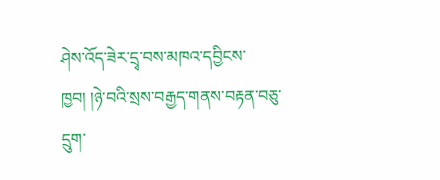ཤེས་འོད་ཟེར་དྲྭ་བས་མཁའ་དབྱིངས་ཁྱབ། །ཉེ་བའི་སྲས་བརྒྱད་གནས་བརྟན་བཅུ་དྲུག་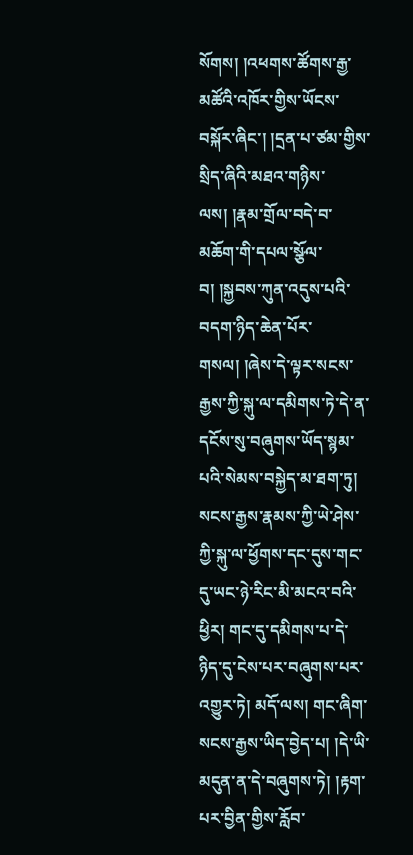སོགས། །འཕགས་ཚོགས་རྒྱ་མཚོའི་འཁོར་གྱིས་ཡོངས་བསྐོར་ཞིང་། །དྲན་པ་ཙམ་གྱིས་སྲིད་ཞིའི་མཐའ་གཉིས་ལས། །རྣམ་གྲོལ་བདེ་བ་མཆོག་གི་དཔལ་སྩོལ་བ། །སྐྱབས་ཀུན་འདུས་པའི་བདག་ཉིད་ཆེན་པོར་གསལ། །ཞེས་དེ་ལྟར་སངས་རྒྱས་ཀྱི་སྐུ་ལ་དམིགས་ཏེ་དེ་ན་དངོས་སུ་བཞུགས་ཡོད་སྙམ་པའི་སེམས་བསྐྱེད་མ་ཐག་ཏུ། སངས་རྒྱས་རྣམས་ཀྱི་ཡེ་ཤེས་ཀྱི་སྐུ་ལ་ཕྱོགས་དང་དུས་གང་དུ་ཡང་ཉེ་རིང་མི་མངའ་བའི་ཕྱིར། གང་དུ་དམིགས་པ་དེ་ཉིད་དུ་ངེས་པར་བཞུགས་པར་འགྱུར་ཏེ། མདོ་ལས། གང་ཞིག་སངས་རྒྱས་ཡིད་བྱེད་པ། །དེ་ཡི་མདུན་ན་དེ་བཞུགས་ཏེ། །རྟག་པར་བྱིན་གྱིས་རློབ་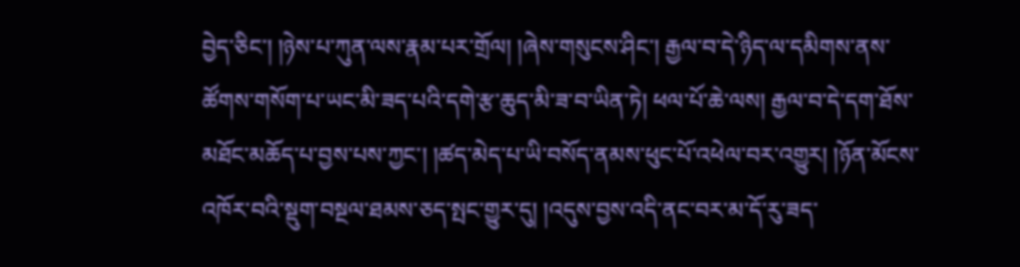བྱེད་ཅིང་། །ཉེས་པ་ཀུན་ལས་རྣམ་པར་གྲོལ། །ཞེས་གསུངས་ཤིང་། རྒྱལ་བ་དེ་ཉིད་ལ་དམིགས་ནས་ཚོགས་གསོག་པ་ཡང་མི་ཟད་པའི་དགེ་རྩ་ཆུད་མི་ཟ་བ་ཡིན་ཏེ། ཕལ་པོ་ཆེ་ལས། རྒྱལ་བ་དེ་དག་ཐོས་མཐོང་མཆོད་པ་བྱས་པས་ཀྱང་། །ཚད་མེད་པ་ཡི་བསོད་ནམས་ཕུང་པོ་འཕེལ་བར་འགྱུར། །ཉོན་མོངས་འཁོར་བའི་སྡུག་བསྔལ་ཐམས་ཅད་སྤང་གྱུར་དུ། །འདུས་བྱས་འདི་ནང་བར་མ་དོ་རུ་ཟད་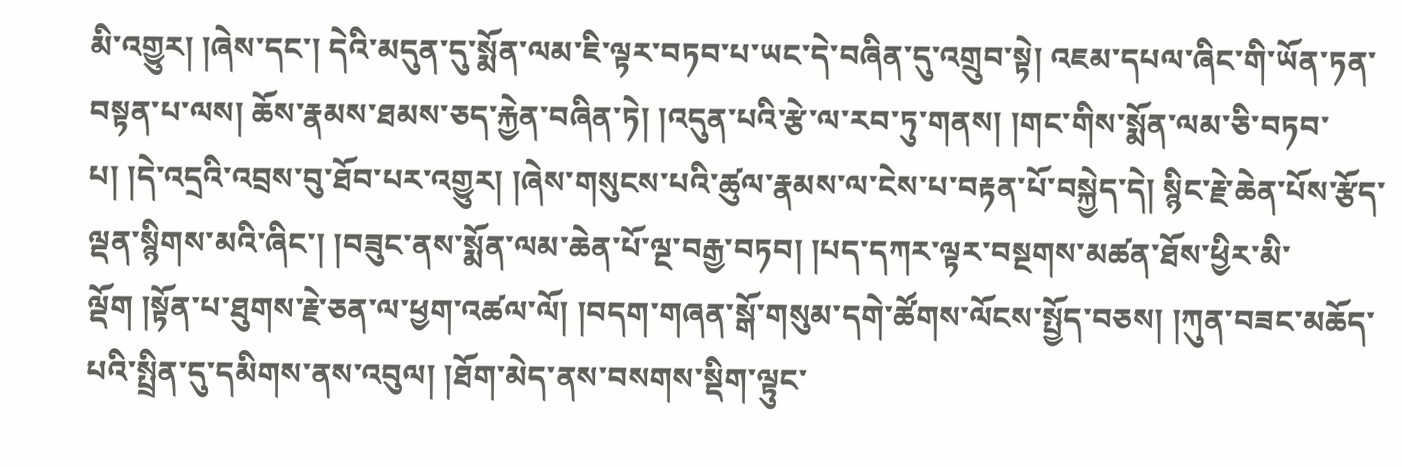མི་འགྱུར། །ཞེས་དང་། དེའི་མདུན་དུ་སྨོན་ལམ་ཇི་ལྟར་བཏབ་པ་ཡང་དེ་བཞིན་དུ་འགྲུབ་སྟེ། འཇམ་དཔལ་ཞིང་གི་ཡོན་ཏན་བསྟན་པ་ལས། ཆོས་རྣམས་ཐམས་ཅད་རྐྱེན་བཞིན་ཏེ། །འདུན་པའི་རྩེ་ལ་རབ་ཏུ་གནས། །གང་གིས་སྨོན་ལམ་ཅི་བཏབ་པ། །དེ་འདྲའི་འབྲས་བུ་ཐོབ་པར་འགྱུར། །ཞེས་གསུངས་པའི་ཚུལ་རྣམས་ལ་ངེས་པ་བརྟན་པོ་བསྐྱེད་དེ། སྙིང་རྗེ་ཆེན་པོས་རྩོད་ལྡན་སྙིགས་མའི་ཞིང་། །བཟུང་ནས་སྨོན་ལམ་ཆེན་པོ་ལྔ་བརྒྱ་བཏབ། །པད་དཀར་ལྟར་བསྔགས་མཚན་ཐོས་ཕྱིར་མི་ལྡོག །སྟོན་པ་ཐུགས་རྗེ་ཅན་ལ་ཕྱག་འཚལ་ལོ། །བདག་གཞན་སྒོ་གསུམ་དགེ་ཚོགས་ལོངས་སྤྱོད་བཅས། །ཀུན་བཟང་མཆོད་པའི་སྤྲིན་དུ་དམིགས་ནས་འབུལ། །ཐོག་མེད་ནས་བསགས་སྡིག་ལྟུང་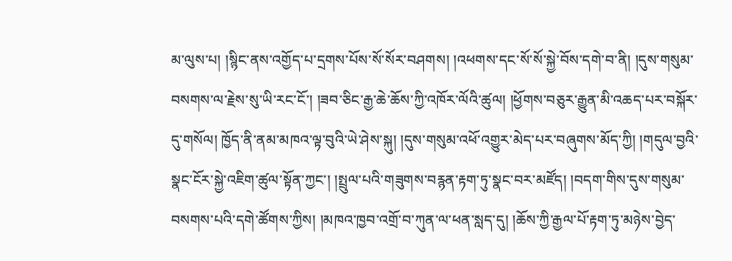མ་ལུས་པ། །སྙིང་ནས་འགྱོད་པ་དྲགས་པོས་སོ་སོར་བཤགས། །འཕགས་དང་སོ་སོ་སྐྱེ་བོས་དགེ་བ་ནི། །དུས་གསུམ་བསགས་ལ་རྗེས་སུ་ཡི་རང་ངོ་། །ཟབ་ཅིང་རྒྱ་ཆེ་ཆོས་ཀྱི་འཁོར་ལོའི་ཚུལ། །ཕྱོགས་བཅུར་རྒྱུན་མི་འཆད་པར་བསྐོར་དུ་གསོལ། ཁྱོད་ནི་ནམ་མཁའ་ལྟ་བུའི་ཡེ་ཤེས་སྐུ། །དུས་གསུམ་འཕོ་འགྱུར་མེད་པར་བཞུགས་མོད་ཀྱི། །གདུལ་བྱའི་སྣང་ངོར་སྐྱེ་འཇིག་ཚུལ་སྟོན་ཀྱང་། །སྤྲུལ་པའི་གཟུགས་བརྙན་རྟག་ཏུ་སྣང་བར་མཛོད། །བདག་གིས་དུས་གསུམ་བསགས་པའི་དགེ་ཚོགས་ཀྱིས། །མཁའ་ཁྱབ་འགྲོ་བ་ཀུན་ལ་ཕན་སླད་དུ། །ཆོས་ཀྱི་རྒྱལ་པོ་རྟག་ཏུ་མཉེས་བྱེད་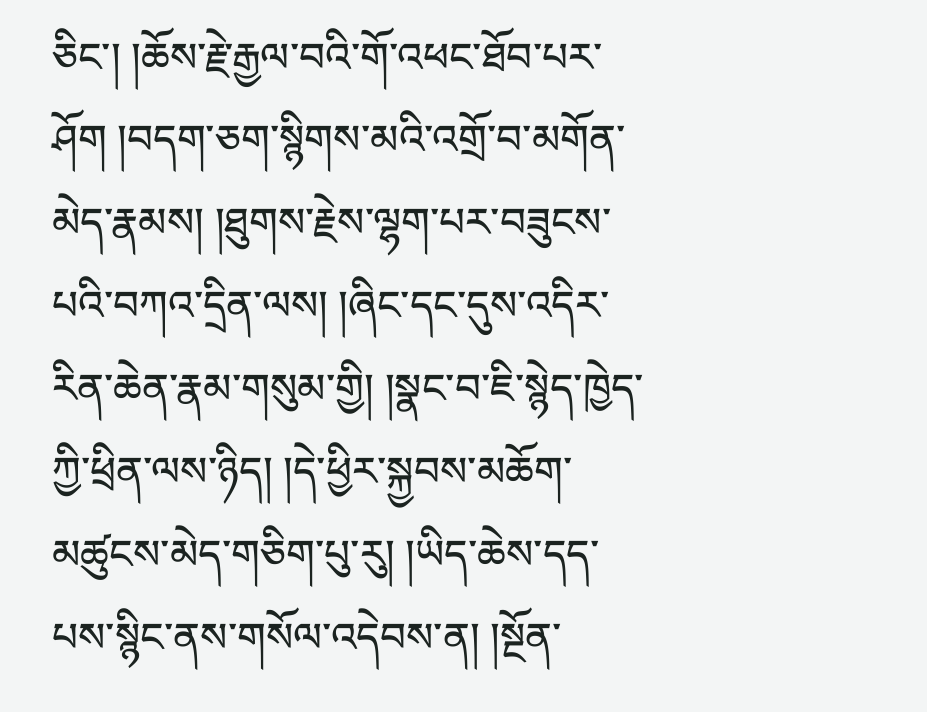ཅིང་། །ཆོས་རྗེ་རྒྱལ་བའི་གོ་འཕང་ཐོབ་པར་ཤོག །བདག་ཅག་སྙིགས་མའི་འགྲོ་བ་མགོན་མེད་རྣམས། །ཐུགས་རྗེས་ལྷག་པར་བཟུངས་པའི་བཀའ་དྲིན་ལས། །ཞིང་དང་དུས་འདིར་རིན་ཆེན་རྣམ་གསུམ་གྱི། །སྣང་བ་ཇི་སྙེད་ཁྱེད་ཀྱི་ཕྲིན་ལས་ཉིད། །དེ་ཕྱིར་སྐྱབས་མཆོག་མཚུངས་མེད་གཅིག་པུ་རུ། །ཡིད་ཆེས་དད་པས་སྙིང་ནས་གསོལ་འདེབས་ན། །སྔོན་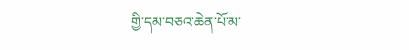གྱི་དམ་བཅའ་ཆེན་པོ་མ་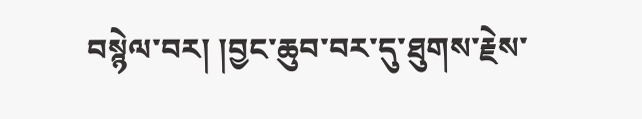བསྙེལ་བར། །བྱང་ཆུབ་བར་དུ་ཐུགས་རྗེས་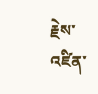རྗེས་འཛིན་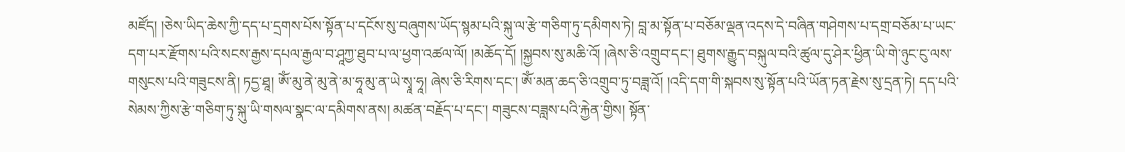མཛོད། །ཅེས་ཡིད་ཆེས་ཀྱི་དད་པ་དྲགས་པོས་སྟོན་པ་དངོས་སུ་བཞུགས་ཡོད་སྙམ་པའི་སྐུ་ལ་རྩེ་གཅིག་ཏུ་དམིགས་ཏེ། བླ་མ་སྟོན་པ་བཅོམ་ལྡན་འདས་དེ་བཞིན་གཤེགས་པ་དགྲ་བཅོམ་པ་ཡང་དག་པར་རྫོགས་པའི་སངས་རྒྱས་དཔལ་རྒྱལ་བ་ཤཱཀྱ་ཐུབ་པ་ལ་ཕྱག་འཚལ་ལོ། །མཆོད་དོ། །སྐྱབས་སུ་མཆི་འོ། །ཞེས་ཅི་འགྲུབ་དང་། ཐུགས་རྒྱུད་བསྐུལ་བའི་ཚུལ་དུ་ཤེར་ཕྱིན་ཡི་གེ་ཉུང་ངུ་ལས་གསུངས་པའི་གཟུངས་ནི། ཏདྱ་ཐཱ། ཨོཾ་མུ་ནེ་མུ་ནེ་མ་ཧཱ་མུ་ན་ཡེ་སྭཱ་ཧཱ། ཞེས་ཅི་རིགས་དང་། ཨོཾ་མན་ཆད་ཅི་འགྲུབ་ཏུ་བཟླ་འོ། །འདི་དག་གི་སྐབས་སུ་སྟོན་པའི་ཡོན་ཏན་རྗེས་སུ་དྲན་ཏེ། དད་པའི་སེམས་ཀྱིས་རྩེ་གཅིག་ཏུ་སྐུ་ཡི་གསལ་སྣང་ལ་དམིགས་ནས། མཚན་བརྗོད་པ་དང་། གཟུངས་བཟླས་པའི་རྐྱེན་གྱིས། སྟོན་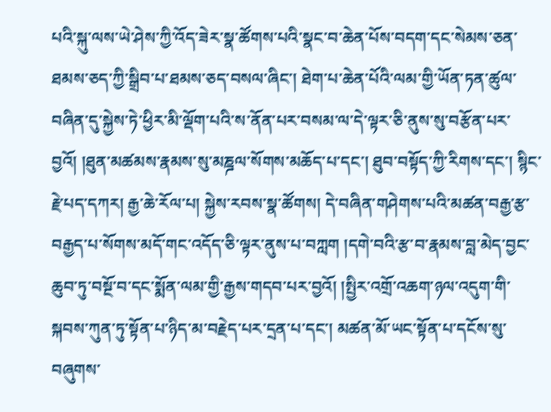པའི་སྐུ་ལས་ཡེ་ཤེས་ཀྱི་འོད་ཟེར་སྣ་ཚོགས་པའི་སྣང་བ་ཆེན་པོས་བདག་དང་སེམས་ཅན་ཐམས་ཅད་ཀྱི་སྒྲིབ་པ་ཐམས་ཅད་བསལ་ཞིང་། ཐེག་པ་ཆེན་པོའི་ལམ་གྱི་ཡོན་ཏན་ཚུལ་བཞིན་དུ་སྐྱེས་ཏེ་ཕྱིར་མི་ལྡོག་པའི་ས་ནོན་པར་བསམ་ལ་དེ་ལྟར་ཅི་ནུས་སུ་བརྩོན་པར་བྱའོ། །ཐུན་མཚམས་རྣམས་སུ་མཎྜལ་སོགས་མཆོད་པ་དང་། ཐུབ་བསྟོད་ཀྱི་རིགས་དང་། སྙིང་རྗེ་པད་དཀར། རྒྱ་ཆེ་རོལ་པ། སྐྱེས་རབས་སྣ་ཚོགས། དེ་བཞིན་གཤེགས་པའི་མཚན་བརྒྱ་རྩ་བརྒྱད་པ་སོགས་མདོ་གང་འདོད་ཅི་ལྟར་ནུས་པ་བཀླག །དགེ་བའི་རྩ་བ་རྣམས་བླ་མེད་བྱང་ཆུབ་ཏུ་བསྔོ་བ་དང་སྨོན་ལམ་གྱི་རྒྱས་གདབ་པར་བྱའོ། །སྤྱིར་འགྲོ་འཆག་ཉལ་འདུག་གི་སྐབས་ཀུན་ཏུ་སྟོན་པ་ཉིད་མ་བརྗེད་པར་དྲན་པ་དང་། མཚན་མོ་ཡང་སྟོན་པ་དངོས་སུ་བཞུགས་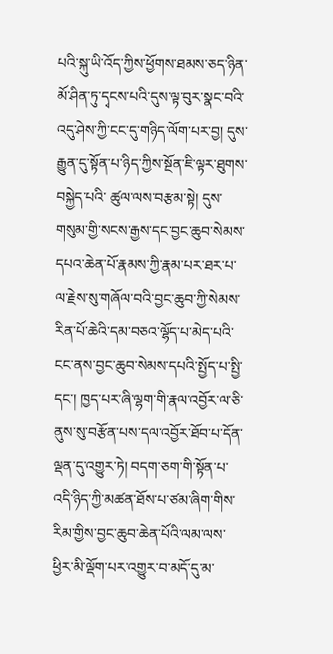པའི་སྐུ་ཡི་འོད་ཀྱིས་ཕྱོགས་ཐམས་ཅད་ཉིན་མོ་ཤིན་ཏུ་དྭངས་པའི་དུས་ལྟ་བུར་སྣང་བའི་འདུ་ཤེས་ཀྱི་ངང་དུ་གཉིད་ལོག་པར་བྱ། དུས་རྒྱུན་དུ་སྟོན་པ་ཉིད་ཀྱིས་སྔོན་ཇི་ལྟར་ཐུགས་བསྐྱེད་པའི་ ཚུལ་ལས་བརྩམ་སྟེ། དུས་གསུམ་གྱི་སངས་རྒྱས་དང་བྱང་ཆུབ་སེམས་དཔའ་ཆེན་པོ་རྣམས་ཀྱི་རྣམ་པར་ཐར་པ་ལ་རྗེས་སུ་གཞོལ་བའི་བྱང་ཆུབ་ཀྱི་སེམས་རིན་པོ་ཆེའི་དམ་བཅའ་ལྷོད་པ་མེད་པའི་ངང་ནས་བྱང་ཆུབ་སེམས་དཔའི་སྤྱོད་པ་སྤྱི་དང་། ཁྱད་པར་ཞི་ལྷག་གི་རྣལ་འབྱོར་ལ་ཅི་ནུས་སུ་བརྩོན་པས་དལ་འབྱོར་ཐོབ་པ་དོན་ལྡན་དུ་འགྱུར་ཏེ། བདག་ཅག་གི་སྟོན་པ་འདི་ཉིད་ཀྱི་མཚན་ཐོས་པ་ཙམ་ཞིག་གིས་རིམ་གྱིས་བྱང་ཆུབ་ཆེན་པོའི་ལམ་ལས་ཕྱིར་མི་ལྡོག་པར་འགྱུར་བ་མདོ་དུ་མ་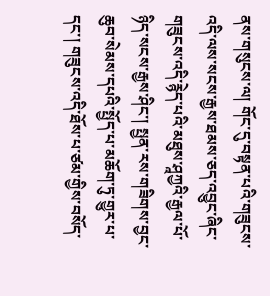ནས་གསུངས་ལ། གོང་དུ་བསྟན་པའི་གཟུངས་འདི་ལས་སངས་རྒྱས་ཐམས་ཅད་འབྱུང་ཞིང་གཟུངས་འདི་རྙེད་པའི་མཐུས་ཤཱཀྱའི་རྒྱལ་པོ་ཉིད་སངས་རྒྱས་ཤིང་། སྤྱན་རས་གཟིགས་བྱང་ཆུབ་སེམས་དཔའི་སྤྱོད་པ་མཆོག་ཏུ་གྱུར་པ་དང་། གཟུངས་འདི་ཐོས་པ་ཙམ་གྱིས་བསོད་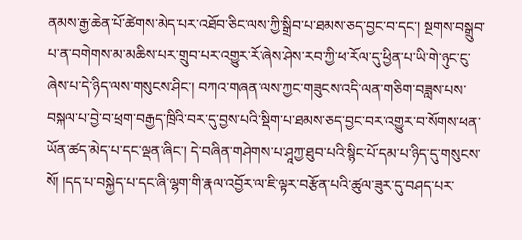ནམས་རྒྱ་ཆེན་པོ་ཚེགས་མེད་པར་འཐོབ་ཅིང་ལས་ཀྱི་སྒྲིབ་པ་ཐམས་ཅད་བྱང་བ་དང་། སྔགས་བསྒྲུབ་པ་ན་བགེགས་མ་མཆིས་པར་གྲུབ་པར་འགྱུར་རོ་ཞེས་ཤེས་རབ་ཀྱི་ཕ་རོལ་དུ་ཕྱིན་པ་ཡི་གེ་ཉུང་ངུ་ཞེས་པ་དེ་ཉིད་ལས་གསུངས་ཤིང་། བཀའ་གཞན་ལས་ཀྱང་གཟུངས་འདི་ལན་གཅིག་བཟླས་པས་བསྐལ་པ་བྱེ་བ་ཕྲག་བརྒྱད་ཁྲིའི་བར་དུ་བྱས་པའི་སྡིག་པ་ཐམས་ཅད་བྱང་བར་འགྱུར་བ་སོགས་ཕན་ཡོན་ཚད་མེད་པ་དང་ལྡན་ཞིང་། དེ་བཞིན་གཤེགས་པ་ཤཱཀྱ་ཐུབ་པའི་སྙིང་པོ་དམ་པ་ཉིད་དུ་གསུངས་སོ། །དད་པ་བསྐྱེད་པ་དང་ཞི་ལྷག་གི་རྣལ་འབྱོར་ལ་ཇི་ལྟར་བརྩོན་པའི་ཚུལ་ཟུར་དུ་བཤད་པར་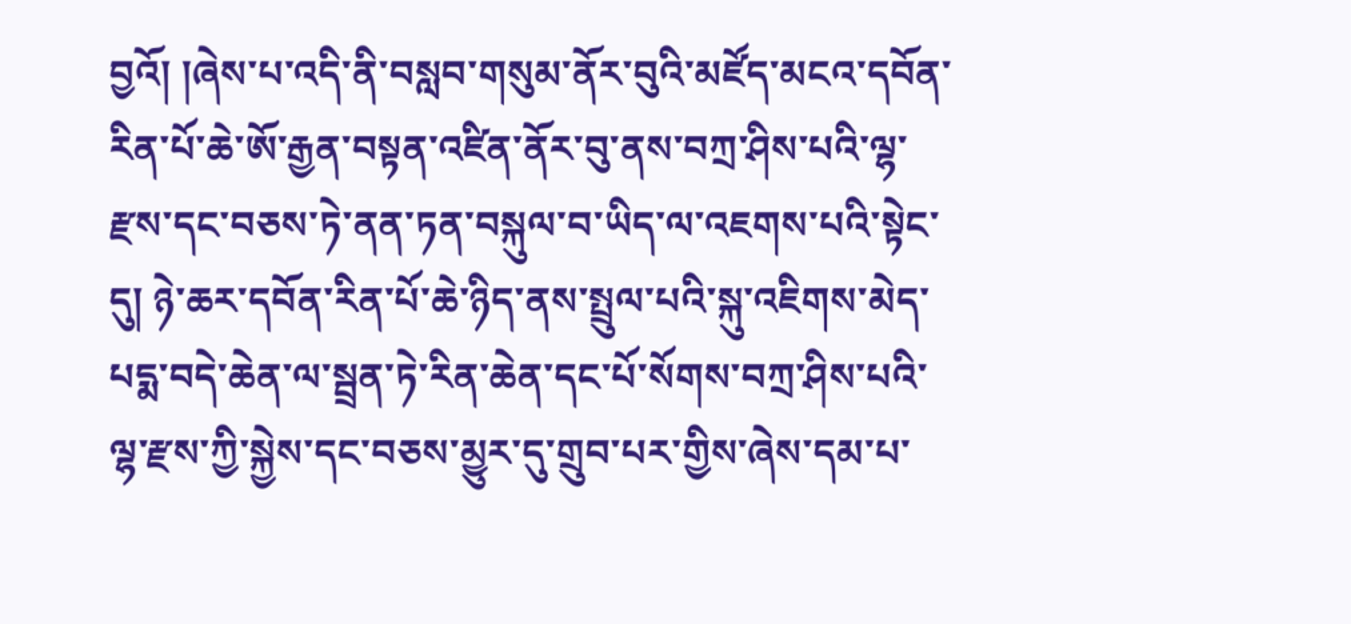བྱའོ། །ཞེས་པ་འདི་ནི་བསླབ་གསུམ་ནོར་བུའི་མཛོད་མངའ་དབོན་རིན་པོ་ཆེ་ཨོ་རྒྱན་བསྟན་འཛིན་ནོར་བུ་ནས་བཀྲ་ཤིས་པའི་ལྷ་རྫས་དང་བཅས་ཏེ་ནན་ཏན་བསྐུལ་བ་ཡིད་ལ་འཇགས་པའི་སྟེང་དུ། ཉེ་ཆར་དབོན་རིན་པོ་ཆེ་ཉིད་ནས་སྤྲུལ་པའི་སྐུ་འཇིགས་མེད་པདྨ་བདེ་ཆེན་ལ་སྦྲན་ཏེ་རིན་ཆེན་དང་པོ་སོགས་བཀྲ་ཤིས་པའི་ལྷ་རྫས་ཀྱི་སྐྱེས་དང་བཅས་མྱུར་དུ་གྲུབ་པར་གྱིས་ཞེས་དམ་པ་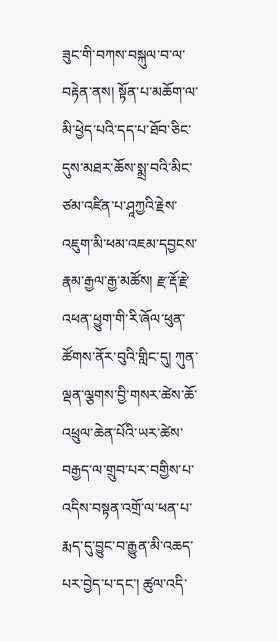ཟུང་གི་བཀས་བསྐུལ་བ་ལ་བརྟེན་ནས། སྟོན་པ་མཆོག་ལ་མི་ཕྱེད་པའི་དད་པ་ཐོབ་ཅིང་དུས་མཐར་ཆོས་སྨྲ་བའི་མིང་ཙམ་འཛིན་པ་ཤཱཀྱའི་རྗེས་འཇུག་མི་ཕམ་འཇམ་དབྱངས་རྣམ་རྒྱལ་རྒྱ་མཚོས། རྫ་རྡོ་རྗེ་འཕན་ཕྱུག་གི་རི་ཞོལ་ཕུན་ཚོགས་ནོར་བུའི་གླིང་དུ། ཀུན་ལྡན་ལྕགས་བྱི་གསར་ཚེས་ཆོ་འཕྲུལ་ཆེན་པོའི་ཡར་ཚེས་བརྒྱད་ལ་གྲུབ་པར་བགྱིས་པ་འདིས་བསྟན་འགྲོ་ལ་ཕན་པ་རྨད་དུ་བྱུང་བ་རྒྱུན་མི་འཆད་པར་བྱེད་པ་དང་། ཚུལ་འདི་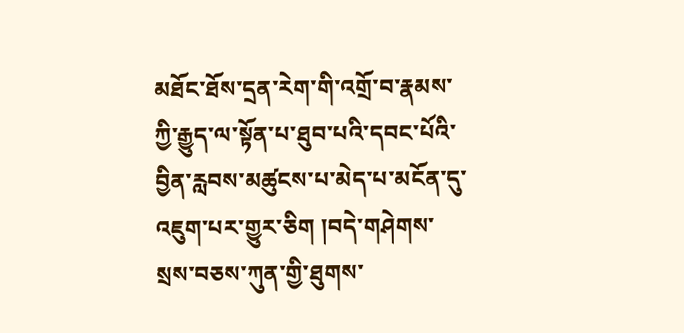མཐོང་ཐོས་དྲན་རེག་གི་འགྲོ་བ་རྣམས་ཀྱི་རྒྱུད་ལ་སྟོན་པ་ཐུབ་པའི་དབང་པོའི་བྱིན་རླབས་མཚུངས་པ་མེད་པ་མངོན་དུ་འཇུག་པར་གྱུར་ཅིག །བདེ་གཤེགས་སྲས་བཅས་ཀུན་གྱི་ཐུགས་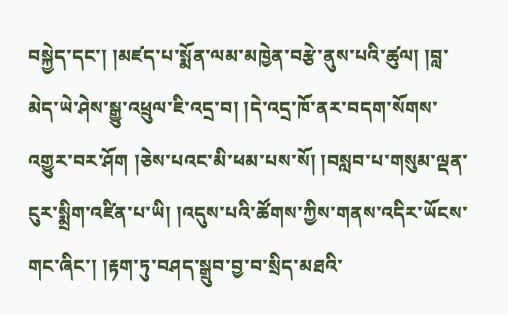བསྐྱེད་དང་། །མཛད་པ་སྨོན་ལམ་མཁྱེན་བརྩེ་ནུས་པའི་ཚུལ། །བླ་མེད་ཡེ་ཤེས་སྒྱུ་འཕྲུལ་ཇི་འདྲ་བ། །དེ་འདྲ་ཁོ་ནར་བདག་སོགས་འགྱུར་བར་ཤོག །ཅེས་པའང་མི་ཕམ་པས་སོ། །བསླབ་པ་གསུམ་ལྡན་ངུར་སྨྲིག་འཛིན་པ་ཡི། །འདུས་པའི་ཚོགས་ཀྱིས་གནས་འདིར་ཡོངས་གང་ཞིང་། །རྟག་ཏུ་བཤད་སྒྲུབ་བྱ་བ་སྲིད་མཐའི་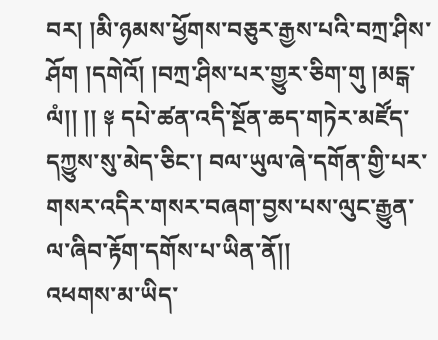བར། །མི་ཉམས་ཕྱོགས་བཅུར་རྒྱས་པའི་བཀྲ་ཤིས་ཤོག །དགེའོ། །བཀྲ་ཤིས་པར་གྱུར་ཅིག་གུ །མངྒ་ལཾ།། །། ༈ དཔེ་ཚན་འདི་སྔོན་ཆད་གཏེར་མཛོད་དཀྱུས་སུ་མེད་ཅིང་། བལ་ཡུལ་ཞེ་དགོན་གྱི་པར་གསར་འདིར་གསར་བཞག་བྱས་པས་ལུང་རྒྱུན་ལ་ཞིབ་རྟོག་དགོས་པ་ཡིན་ནོ།།
འཕགས་མ་ཡིད་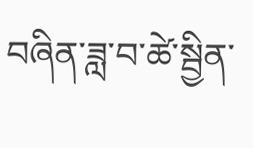བཞིན་ཟླ་བ་ཚེ་སྦྱིན་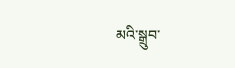མའི་སྒྲུབ་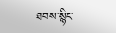ཐབས་སྙིང་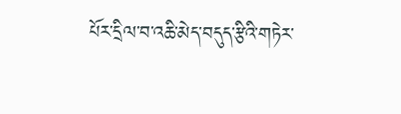པོར་དྲིལ་བ་འཆི་མེད་བདུད་རྩིའི་གཏེར་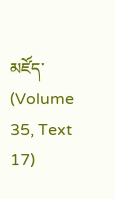མཛོད་ (Volume 35, Text 17)